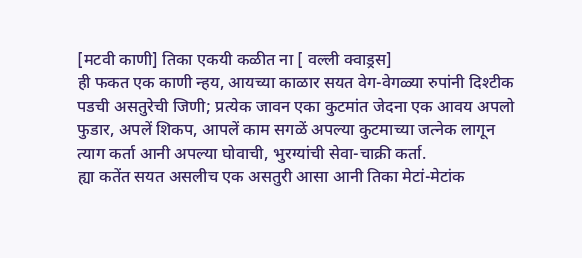[मटवी काणी] तिका एकयी कळीत ना [ वल्ली क्वाड्रस]
ही फकत एक काणी न्हय, आयच्या काळार सयत वेग-वेगळ्या रुपांनी दिश्टीक पडची असतुरेची जिणी; प्रत्येक जावन एका कुटमांत जेदना एक आवय अपलो फुडार, अपलें शिकप, आपलें काम सगळें अपल्या कुटमाच्या जत्नेक लागून त्याग कर्ता आनी अपल्या घोवाची, भुरग्यांची सेवा-चाक्री कर्ता.
ह्या कतेंत सयत असलीच एक असतुरी आसा आनी तिका मेटां-मेटांक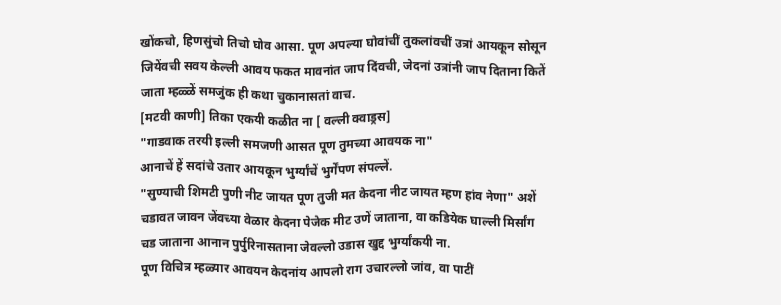खोंकचो, हिणसुंचो तिचो घोव आसा. पूण अपल्या घोवांचीं तुकलांवचीं उत्रां आयकून सोसून जियेंवची सवय केल्ली आवय फकत मावनांत जाप दिंवची, जेदनां उत्रांनी जाप दिताना कितें जाता म्हळ्ळें समजुंक ही कथा चुकानासतां वाच.
[मटवी काणी] तिका एकयी कळीत ना [ वल्ली क्वाड्रस]
"गाडवाक तरयी इल्ली समजणी आसत पूण तुमच्या आवयक ना"
आनाचें हें सदांचे उतार आयकून भुर्ग्यांचें भुर्गेंपण संपल्लें.
"सुण्याची शिमटी पुणी नीट जायत पूण तुजी मत केदना नीट जायत म्हण हांव नेणा" अशें चडावत जावन जेंवच्या वेळार केदना पेजेक मीट उणें जाताना, वा कडियेक घाल्ली मिर्सांग चड जाताना आनान पुर्पुरिनासताना जेवल्लो उडास खुद्द भुर्ग्यांकयी ना.
पूण विचित्र म्हळ्यार आवयन केदनांय आपलो राग उचारल्लो जांव, वा पाटीं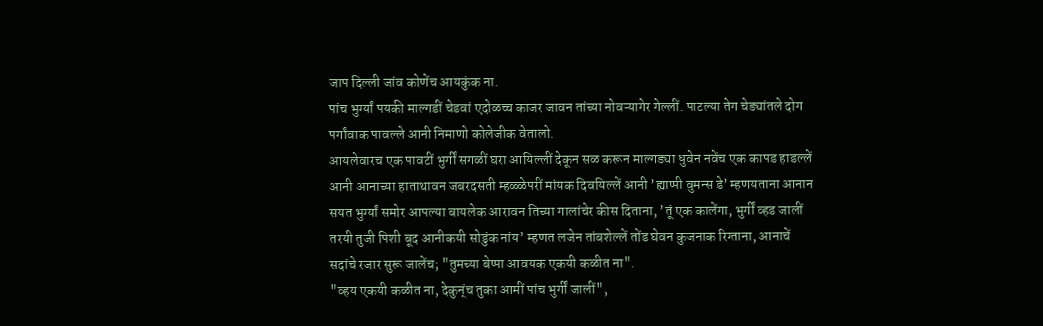जाप दिल्ली जांव कोणेंच आयकुंक ना.
पांच भुर्ग्यां पयकी माल्गडीं चेडवां एदोळच्च काजर जावन तांच्या नोवऱ्यागेर गेल्लीं. पाटल्या तेग चेड्यांतले दोग पर्गांवाक पावल्ले आनी निमाणो कोलेजीक वेतालो.
आयलेवारच एक पावटीं भुर्गीं सगळीं घरा आयिल्लीं देकून सळ करून माल्गड्या धुवेन नवेंच एक कापड हाडल्लें आनी आनाच्या हाताथावन जबरदसती म्हळ्ळेपरीं मांयक दिवयिल्लें आनी ’ह्याप्पी वुमन्स डे’ म्हणयताना आनान सयत भुर्ग्यां समोर आपल्या बायलेक आरावन तिच्या गालांचेर कीस दिताना, ’तूं एक कालेंगा, भुर्गीं व्हड जालीं तरयी तुजी पिशी बूद आनीकयी सोडुंक नांय’ म्हणत लजेन तांबशेल्लें तोंड घेवन कुजनाक रिग्ताना, आनाचें सदांचे रजार सुरू जालेंच; "तुमच्या बेप्पा आवयक एकयी कळीत ना".
"व्हय एकयी कळीत ना, देकुन्ंच तुका आमीं पांच भुर्गीं जालीं",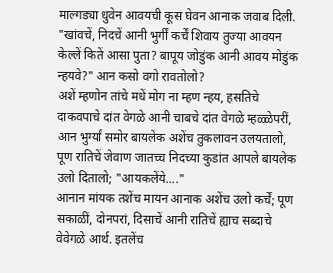माल्गड्या धुवेन आवयची कूस घेवन आनाक जवाब दिली.
"खांवचें, निदचें आनी भुर्गीं कर्चें शिवाय तुज्या आवयन केल्लें कितें आसा पुता? बापूय जोडुंक आनी आवय मोडुंक न्हयवे?" आन कसो वगो रावतोलो?
अशें म्हणोन तांचे मधें मोग ना म्हण न्हय, हसतिचे दाकवपाचे दांत वेगळे आनी चाबचे दांत वेगळे म्हळ्ळेपरीं, आन भुर्ग्यां समोर बायलेक अशेंच तुकलावन उलयतालो, पूण रातिचें जेवाण जातच्च निदच्या कुडांत आपले बायलेक उलो दितालो; "आयकलेंये...."
आनान मांयक तशेंच मायन आनाक अशेंच उलो कर्चें; पूण सकाळीं, दोनपरां, दिसाचें आनी रातिचें ह्याच सब्दाचे वेवेगळे आर्थ. इतलेंच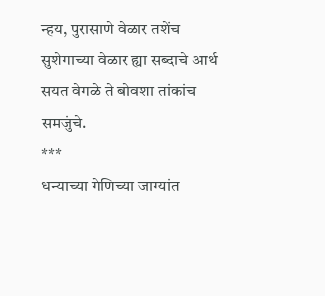न्हय, पुरासाणे वेळार तशेंच सुशेगाच्या वेळार ह्या सब्दाचे आर्थ सयत वेगळे ते बोवशा तांकांच समजुंचे.
***
धन्याच्या गेणिच्या जाग्यांत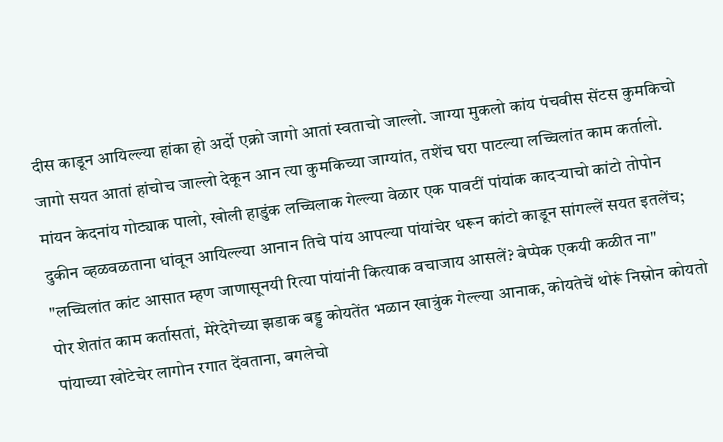दीस काडून आयिल्ल्या हांका हो अर्दो एक्रो जागो आतां स्वताचो जाल्लो. जाग्या मुकलो कांय पंचवीस सेंटस कुमकिचो जागो सयत आतां हांचोच जाल्लो देकून आन त्या कुमकिच्या जाग्यांत, तशेंच घरा पाटल्या लच्चिलांत काम कर्तालो.
मांयन केदनांय गोट्याक पालो, खोली हाडुंक लच्चिलाक गेल्ल्या वेळार एक पावटीं पांयांक कादऱ्याचो कांटो तोपोन दुकीन व्हळवळताना धांवून आयिल्ल्या आनान तिचे पांय आपल्या पांयांचेर धरून कांटो काडून सांगल्लें सयत इतलेंच; "लच्चिलांत कांट आसात म्हण जाणासूनयी रित्या पांयांनी कित्याक वचाजाय आसलें? बेप्पेक एकयी कळीत ना"
पोर शेतांत काम कर्तासतां, मेरेदेगेच्या झडाक बड्ड कोयतेंत भळान खात्रुंक गेल्ल्या आनाक, कोयतेचें थोरूं निस्रोन कोयतो पांयाच्या खोटेचेर लागोन रगात देंवताना, बगलेचो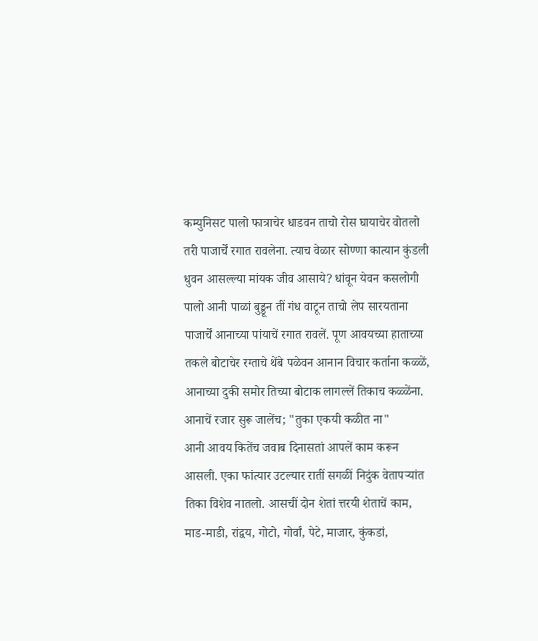कम्युनिसट पालो फात्राचेर धाडवन ताचो रोस घायाचेर वोतलो तरी पाजार्चें रगात रावलेना. त्याच वेळार सोण्णा कात्यान कुंडली धुवन आसल्ल्या मांयक जीव आसाये? धांवून येवन कसलोगी पालो आनी पाळां बुड्डून तीं गंध वाटून ताचो लेप सारयताना पाजार्चें आनाच्या पांयाचें रगात रावलें. पूण आवयच्या हाताच्या तकले बोटाचेर रग्ताचे थेंबे पळेवन आनान विचार कर्ताना कळ्ळें, आनाच्या दुकी समोर तिच्या बोटाक लागल्लें तिकाच कळ्ळेंना. आनाचें रजार सुरू जालेंच; "तुका एकयी कळीत ना"
आनी आवय कितेंच जवाब दिनासतां आपलें काम करून आसली. एका फांत्यार उटल्यार रातीं सगळीं निदुंक वेतापऱ्यांत तिका विशेव नातलो. आसचीं दोन शेतां त्तरयी शेताचें काम, माड-माडी, रांद्वय, गोटो, गोर्वां, पेटे, माजार, कुंकडां,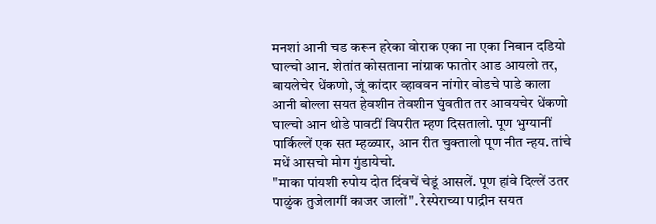मनशां आनी चड करून हरेका वोराक एका ना एका निबान दडियो घाल्चो आन. शेतांत कोसताना नांग्राक फातोर आड आयलो तर, बायलेचेर धेंकणो, जूं कांदार व्हाववन नांगोर वोडचे पाडे काला आनी बोल्ला सयत हेवशीन तेवशीन घुंवतीत तर आवयचेर धेंकणो घाल्चो आन थोडे पावटीं विपरीत म्हण दिसतालो. पूण भुग्यानीं पार्किल्लें एक सत म्हळ्यार, आन रीत चुक्तालो पूण नीत न्हय. तांचे मधें आसचो मोग गुंडायेचो.
"माका पांयशी रुपोय दोत दिंवचें चेडूं आसलें. पूण हांवे दिल्लें उतर पाळुंक तुजेलागीं काजर जालों". रेस्पेराच्या पाद्रीन सयत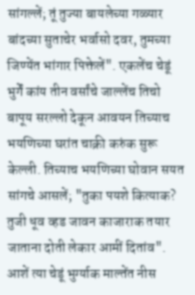सांगल्लें; तूं तुज्या बायलेच्या गळ्यार बांदच्या सुताचेर भर्वासो दवर, तुमच्या जिण्येंत भांगार पिक्तेलें". एकलेंच चेडूं भुर्गें कांय तीन वर्सांचे जाल्लेंच तिचो बापूय सरल्लो देकून आवयन तिच्याच भयणिच्या घरांत चाक्री करुंक सुरू केल्ली. तिच्याच भयणिच्या घोवान सयत सांगचे आसलें; "तुका पयशे कित्याक? तुजी धूव व्हड जावन काजाराक तयार जाताना दोती लेकार आमीं दितांव". आशें त्या चेडूं भुर्ग्याक माल्तेंत नीस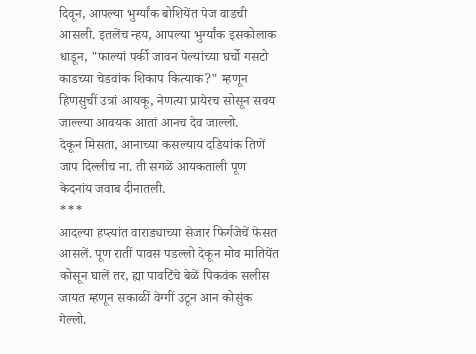दिवून, आपल्या भुर्ग्यांक बोशियेंत पेज वाडची आसली. इतलेंच न्हय, आपल्या भुर्ग्यांक इसकोलाक धाडून, "फाल्यां पर्की जावन पेल्यांच्या घर्चो गसटो काडच्या चेडवांक शिकाप कित्याक?" म्हणून हिणसुचीं उत्रां आयकू, नेणत्या प्रायेरच सोसून सवय जाल्ल्या आवयक आतां आनच देव जाल्लो.
देकून मिसता, आनाच्या कसल्याय दडियांक तिणें जाप दिल्लीच ना. ती सगळें आयकताली पूण केदनांय जवाब दीनातली.
***
आदल्या हप्त्यांत वाराड्याच्या सेजार फिर्गजेचें फेसत आसलें. पूण रातीं पावस पडल्लो देकून मोव मातियेंत कोसून घालें तर, ह्या पावटिंचे बेळें पिकवंक सलीस जायत म्हणून सकाळीं वेग्गीं उटून आन कोसुंक गेल्लो.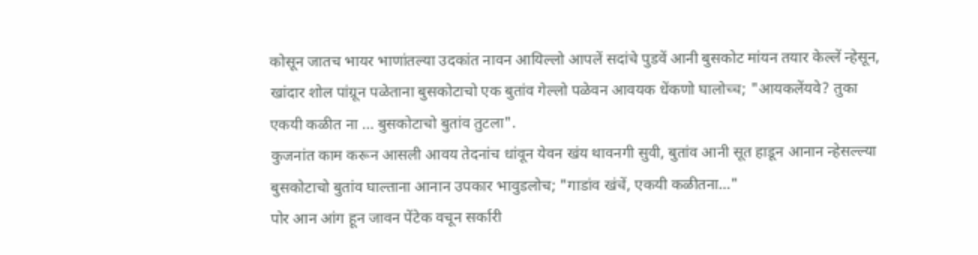कोसून जातच भायर भाणांतल्या उदकांत नावन आयिल्लो आपलें सदांचे पुडवें आनी बुसकोट मांयन तयार केल्लें न्हेसून, खांदार शोल पांग्रून पळेताना बुसकोटाचो एक बुतांव गेल्लो पळेवन आवयक धेंकणो घालोच्च; "आयकलेंयवे? तुका एकयी कळीत ना ... बुसकोटाचो बुतांव तुटला".
कुजनांत काम करून आसली आवय तेदनांच धांवून येवन खंय थावनगी सुवी, बुतांव आनी सूत हाडून आनान न्हेसल्ल्या बुसकोटाचो बुतांव घाल्ताना आनान उपकार भावुडलोच; "गाडांव खंचें, एकयी कळीतना..."
पोर आन आंग हून जावन पेंटेक वचून सर्कारी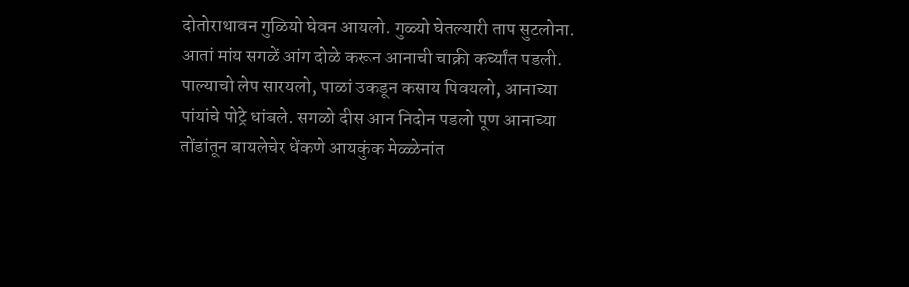दोतोराथावन गुळियो घेवन आयलो. गुळ्यो घेतल्यारी ताप सुटलोना. आतां मांय सगळें आंग दोळे करून आनाची चाक्री कर्च्यांत पडली. पाल्याचो लेप सारयलो, पाळां उकडून कसाय पिवयलो, आनाच्या पांयांचे पोट्रे धांबले. सगळो दीस आन निदोन पडलो पूण आनाच्या तोंडांतून बायलेचेर धेंकणे आयकुंक मेळ्ळेनांत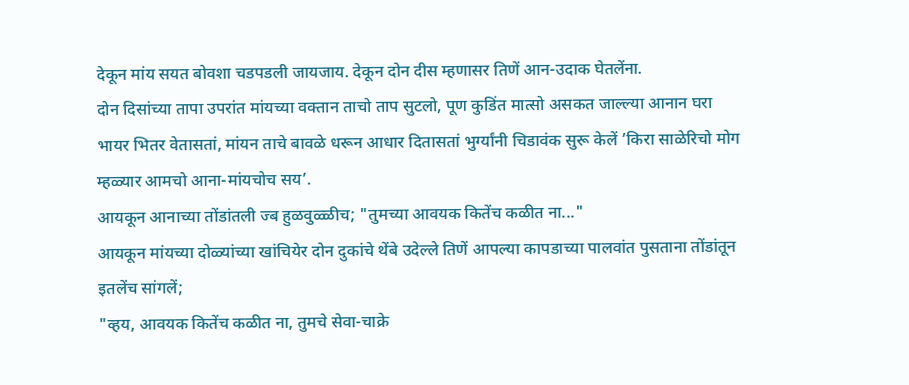देकून मांय सयत बोवशा चडपडली जायजाय. देकून दोन दीस म्हणासर तिणें आन-उदाक घेतलेंना.
दोन दिसांच्या तापा उपरांत मांयच्या वक्तान ताचो ताप सुटलो, पूण कुडिंत मात्सो असकत जाल्ल्या आनान घरा भायर भितर वेतासतां, मांयन ताचे बावळे धरून आधार दितासतां भुर्ग्यांनी चिडावंक सुरू केलें ’किरा साळेरिचो मोग म्हळ्यार आमचो आना-मांयचोच सय’.
आयकून आनाच्या तोंडांतली ज्ब हुळवुळ्ळीच; "तुमच्या आवयक कितेंच कळीत ना..."
आयकून मांयच्या दोळ्यांच्या खांचियेर दोन दुकांचे थेंबे उदेल्ले तिणें आपल्या कापडाच्या पालवांत पुसताना तोंडांतून इतलेंच सांगलें;
"व्हय, आवयक कितेंच कळीत ना, तुमचे सेवा-चाक्रे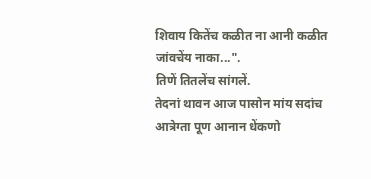शिवाय कितेंच कळीत ना आनी कळीत जांवचेंय नाका...".
तिणें तितलेंच सांगलें.
तेदनां थावन आज पासोन मांय सदांच आत्रेग्ता पूण आनान धेंकणो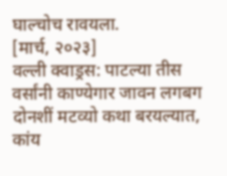घाल्चोच रावयला.
[मार्च, २०२३]
वल्ली क्वाड्रस: पाटल्या तीस वर्सांनी काण्येगार जावन लगबग दोनशीं मटव्यो कथा बरयल्यात, कांय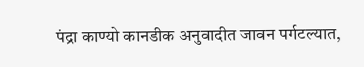पंद्रा काण्यो कानडीक अनुवादीत जावन पर्गटल्यात,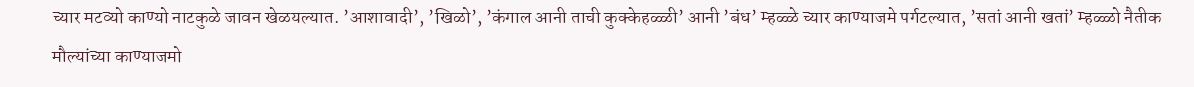च्यार मटव्यो काण्यो नाटकुळे जावन खेळयल्यात. ’आशावादी’, ’खिळो’, ’कंगाल आनी ताची कुक्केहळ्ळी’ आनी ’बंध’ म्हळ्ळे च्यार काण्याजमे पर्गटल्यात, ’सतां आनी खतां’ म्हळ्ळो नैतीक मौल्यांच्या काण्याजमो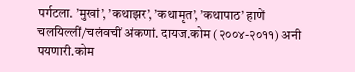पर्गटला. ’मुखां’, ’कथाझर’, ’कथामृत’, ’कथापाठ’ हाणें चलयिल्लीं/चलंवचीं अंकणां. दायज.कोम (२००४-२०११) अनी पयणारी.कोम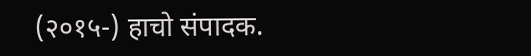(२०१५-) हाचो संपादक.